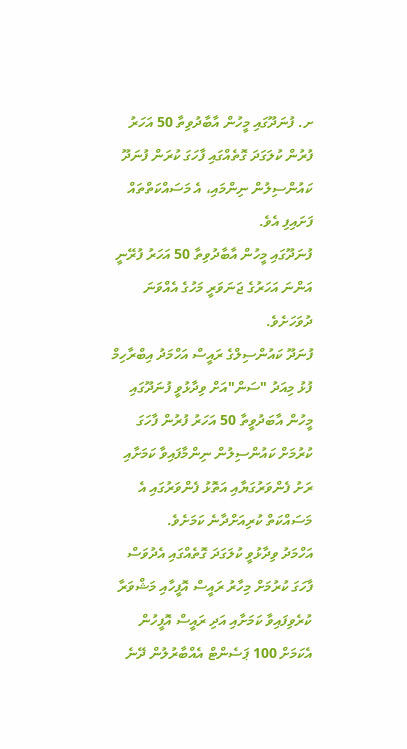ށ. ފުނަދޫގައި މީހުން އާބާދުވިތާ 50 އަހަރު ފުރުން ކުލަގަދަ ގޮތެއްގައި ފާހަގަ ކުރަން ފުނަދޫ ކައުންސިލުން ނިންމައި، އެ މަސައްކަތްތައް ފަށައިފި އެވެ.
ފުނަދޫގައި މީހުން އާބާދުވިތާ 50 އަހަރު ފުރޭނީ އަންނަ އަހަރުގެ ޖަނަވަރީ މަހުގެ އެއްވަނަ ދުވަހަށެވެ.
ފުނަދޫ ކައުންސިލްގެ ރައީސް އަހްމަދު އިބްރާހިމް ފުޅު މިއަދު "ސަން"އަށް ވިދާޅުވީ ފުނަދޫގައި މީހުން އާބަދުވީތާ 50 އަހަރު ފުރުން ފާހަގަ ކުރުމަށް ކައުންސިލުން ނިންމާފައިވާ ކަމަށާއި ރަށު ފެންވަރުގަޔާއި އަތޮޅު ފެންވަރުގައި އެ މަސައްކަތް ކުރިއަށްދާނެ ކަމަށެވެ.
އަހްމަދު ވިދާޅުވީ ކުލަގަދަ ގޮތެއްގައި އެދުވަސް ފާހަގަ ކުރުމަށް މިހާރު ރައީސް އޮފީހާއި މަޝްވަރާ ކުރެވިފައިވާ ކަމަށާއި އަދި ރައީސް އޮފީހުން އެކަމަށް 100 ޕަސެންޓް އެއްބާރުލުން ދޭނެ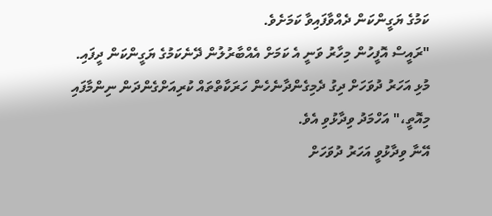ކަމުގެ ޔަގީންކަން ދެއްވާފައިވާ ކަމަށެވެ.
"ރައީސް އޮފީހުން މިހާރު ވަނީ އެ ކަމަށް އެއްބާރުލުން ދޭނެކަމުގެ ޔަގީންކަން ދީފައި. މުޅި އަހަރު ދުވަހަށް ދިގު ދެމިގެންދާނެހެން ހަރަކާތްތައް ކުރިއަށްގެންދަން ނިންމާފައި މިއޮތީ،" އަހްމަދު ވިދާޅުވި އެވެ.
އޭނާ ވިދާޅުވީ އަހަރު ދުވަހަށް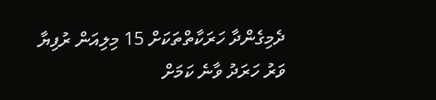ދެމިގެންދާ ހަރަކާތްތަކަށް 15 މިލިއަން ރުފިޔާ ވަރު ހަރަދު ވާނެ ކަމަށް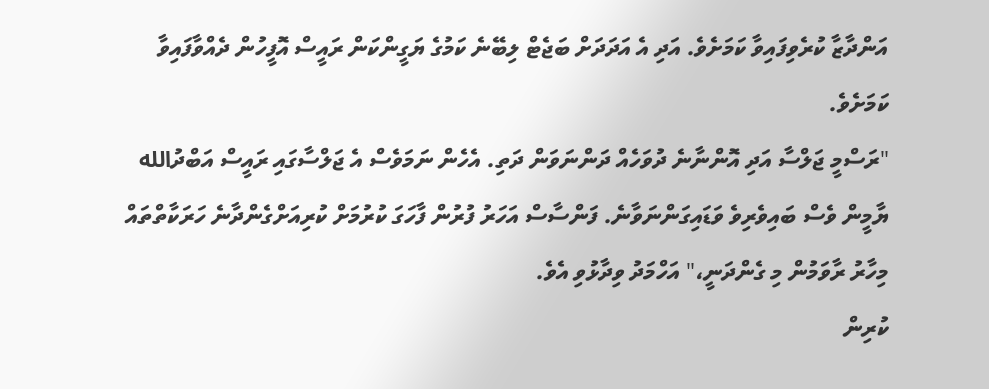އަންދާޒާ ކުރެވިފައިވާ ކަމަށެވެ. އަދި އެ އަދަދަށް ބަޖެޓް ލިބޭނެ ކަމުގެ ޔަގީންކަން ރައީސް އޮފީހުން ދެއްވާފައިވާ ކަމަށެވެ.
"ރަސްމީ ޖަލްސާ އަދި އޮންނާނެ ދުވަހެއް ދަންނަވަން ދަތި. އެހެން ނަމަވެސް އެ ޖަލްސާގައި ރައީސް އަބްދުالله ޔާމީން ވެސް ބައިވެރިވެ ވަޑައިގަންނަވާނެ. ފަންސާސް އަހަރު ފުރުން ފާހަގަ ކުރުމަށް ކުރިއަށްގެންދާނެ ހަރަކާތްތައް މިހާރު ރާވަމުން މި ގެންދަނީ،" އަހްމަދު ވިދާޅުވި އެވެ.
ކުރިން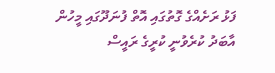ފަޅު ރަށެއްގެ ގޮތުގައި އޮތް ފުނަދޫގައި މީހުން އާބަދު ކުރެވުނީ ކުރީގެ ރައީސް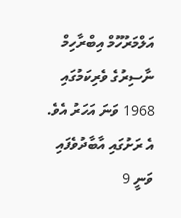އަލްމަރުހޫމް އިބްރާހިމް ނާސިރުގެ ވެރިކަމުގައި 1968 ވަނަ އަހަރު އެވެ. އެ ރަށުގައި އާބާދުވެފައި ވަނީ 9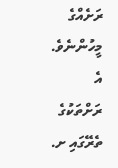ރަށެއްގެ މީހުންނެވެ. އެ ރަށްތަކުގެ ތެރޭގައި ށ.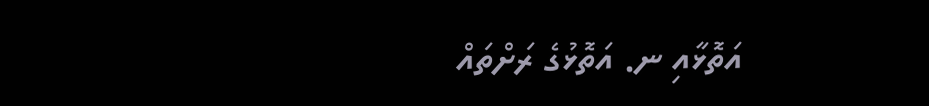އަތޮޅާއި ނ. އަތޮޅުގެ ރަށްތައް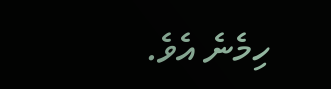ހިމެނެ އެވެ.